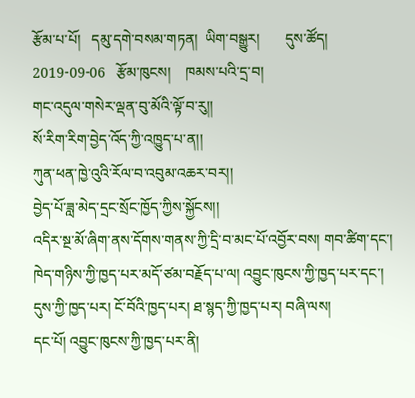རྩོམ་པ་པོ།   དམུ་དགེ་བསམ་གཏན།  ཡིག་བསྒྱུར།       དུས་ཚོད།   2019-09-06   རྩོམ་ཁུངས།    ཁམས་པའི་དྲ་བ།
གང་འདུལ་གསེར་ལྡན་བུ་མོའི་ལྟོ་བ་རུ།།
སོ་རིག་རིག་བྱེད་འོད་ཀྱི་འཁྱུད་པ་ན།།
ཀུན་ཕན་ཁྱེ་འུའི་རོལ་བ་འབུམ་འཆར་བར།།
བྱེད་པོ་ཟླ་མེད་དྲང་སྲོང་ཁྱོད་ཀྱིས་སྐྱོངས།།
འདིར་སྔ་མོ་ཞིག་ནས་དོགས་གནས་ཀྱི་དྲི་བ་མང་པོ་འབྱོར་བས། གབ་ཚིག་དང་། ཁེད་གཉིས་ཀྱི་ཁྱད་པར་མདོ་ཙམ་བརྗོད་པ་ལ། འབྱུང་ཁུངས་ཀྱི་ཁྱད་པར་དང་། དུས་ཀྱི་ཁྱད་པར། ངོ་བོའི་ཁྱད་པར། ཐ་སྙད་ཀྱི་ཁྱད་པར། བཞི་ལས།
དང་པོ། འབྱུང་ཁུངས་ཀྱི་ཁྱད་པར་ནི།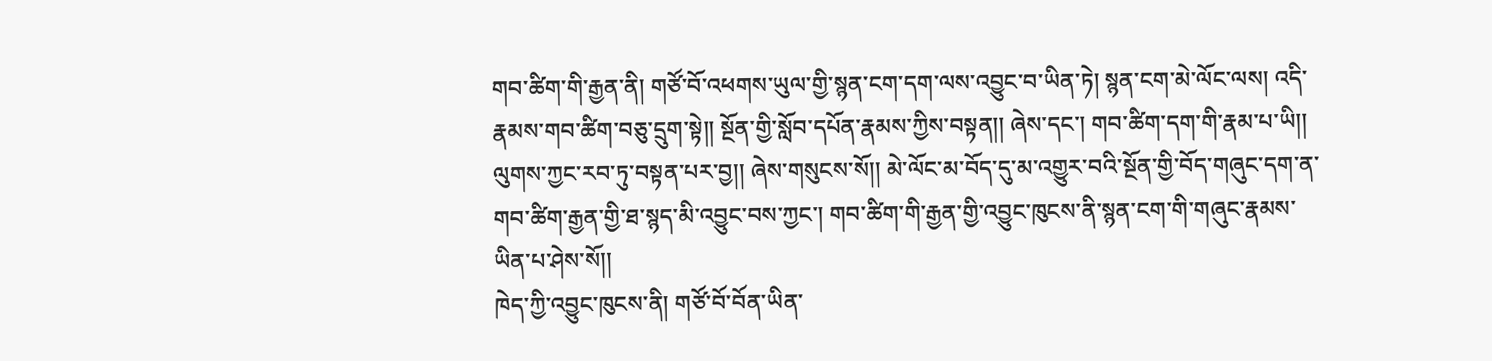གབ་ཚིག་གི་རྒྱན་ནི། གཙོ་བོ་འཕགས་ཡུལ་གྱི་སྙན་ངག་དག་ལས་འབྱུང་བ་ཡིན་ཏེ། སྙན་ངག་མེ་ལོང་ལས། འདི་རྣམས་གབ་ཚིག་བཅུ་དྲུག་སྟེ།། སྔོན་གྱི་སློབ་དཔོན་རྣམས་ཀྱིས་བསྟན།། ཞེས་དང་། གབ་ཚིག་དག་གི་རྣམ་པ་ཡི།། ལུགས་ཀྱང་རབ་ཏུ་བསྟན་པར་བྱ།། ཞེས་གསུངས་སོ།། མེ་ལོང་མ་བོད་དུ་མ་འགྱུར་བའི་སྔོན་གྱི་བོད་གཞུང་དག་ན་གབ་ཚིག་རྒྱན་གྱི་ཐ་སྙད་མི་འབྱུང་བས་ཀྱང་། གབ་ཚིག་གི་རྒྱན་གྱི་འབྱུང་ཁུངས་ནི་སྙན་ངག་གི་གཞུང་རྣམས་ཡིན་པ་ཤེས་སོ།།
ཁེད་ཀྱི་འབྱུང་ཁུངས་ནི། གཙོ་བོ་བོན་ཡིན་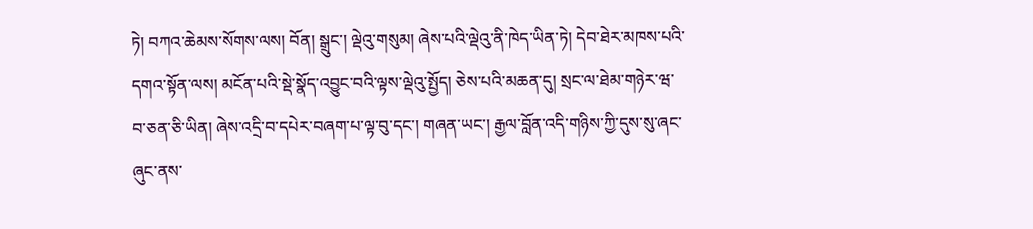ཏེ། བཀའ་ཆེམས་སོགས་ལས། བོན། སྒྲུང་། ལྡེའུ་གསུམ། ཞེས་པའི་ལྡེའུ་ནི་ཁེད་ཡིན་ཏེ། དེབ་ཐེར་མཁས་པའི་དགའ་སྟོན་ལས། མངོན་པའི་སྡེ་སྣོད་འབྱུང་བའི་ལྟས་ལྡེའུ་སྤྱོད། ཅེས་པའི་མཆན་དུ། སྲང་ལ་ཐེམ་གཉེར་ཝ་བ་ཅན་ཅི་ཡིན། ཞེས་འདྲི་བ་དཔེར་བཞག་པ་ལྟ་བུ་དང་། གཞན་ཡང་། རྒྱལ་བློན་འདི་གཉིས་ཀྱི་དུས་སུ་ཞང་ཞུང་ནས་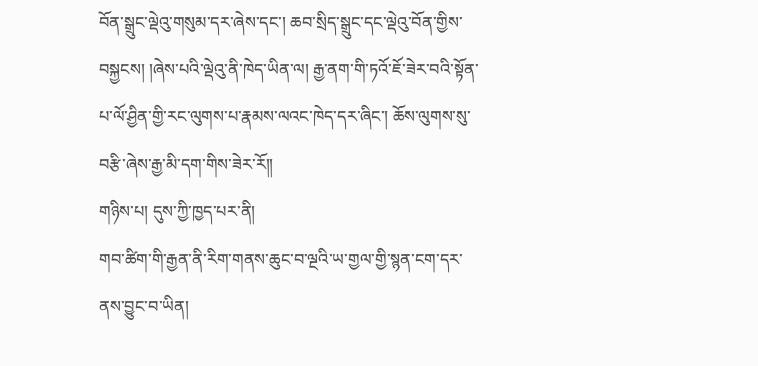བོན་སྒྲུང་ལྡེའུ་གསུམ་དར་ཞེས་དང་། ཆབ་སྲིད་སྒྲུང་དང་ལྡེའུ་བོན་གྱིས་བསྐྱངས། །ཞེས་པའི་ལྡེའུ་ནི་ཁེད་ཡིན་ལ། རྒྱ་ནག་གི་ཏའོ་ཇོ་ཟེར་བའི་སྟོན་པ་ལོ་ཤྱིན་གྱི་རང་ལུགས་པ་རྣམས་ལའང་ཁེད་དར་ཞིང་། ཆོས་ལུགས་སུ་བརྩི་ཞེས་རྒྱ་མི་དག་གིས་ཟེར་རོ།།
གཉིས་པ། དུས་ཀྱི་ཁྱད་པར་ནི།
གབ་ཚིག་གི་རྒྱན་ནི་རིག་གནས་ཆུང་བ་ལྔའི་ཡ་གྱལ་གྱི་སྙན་ངག་དར་ནས་བྱུང་བ་ཡིན།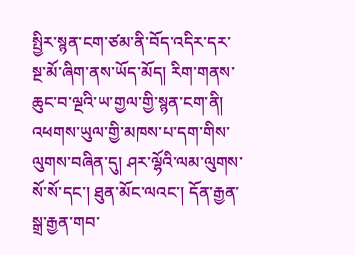སྤྱིར་སྙན་ངག་ཙམ་ནི་བོད་འདིར་དར་སྔ་མོ་ཞིག་ནས་ཡོད་མོད། རིག་གནས་ཆུང་བ་ལྔའི་ཡ་གྱལ་གྱི་སྙན་ངག་ནི། འཕགས་ཡུལ་གྱི་མཁས་པ་དག་གིས་ལུགས་བཞིན་དུ། ཤར་ལྷོའི་ལམ་ལུགས་སོ་སོ་དང་། ཐུན་མོང་ལའང་། དོན་རྒྱན་སྒྲ་རྒྱན་གབ་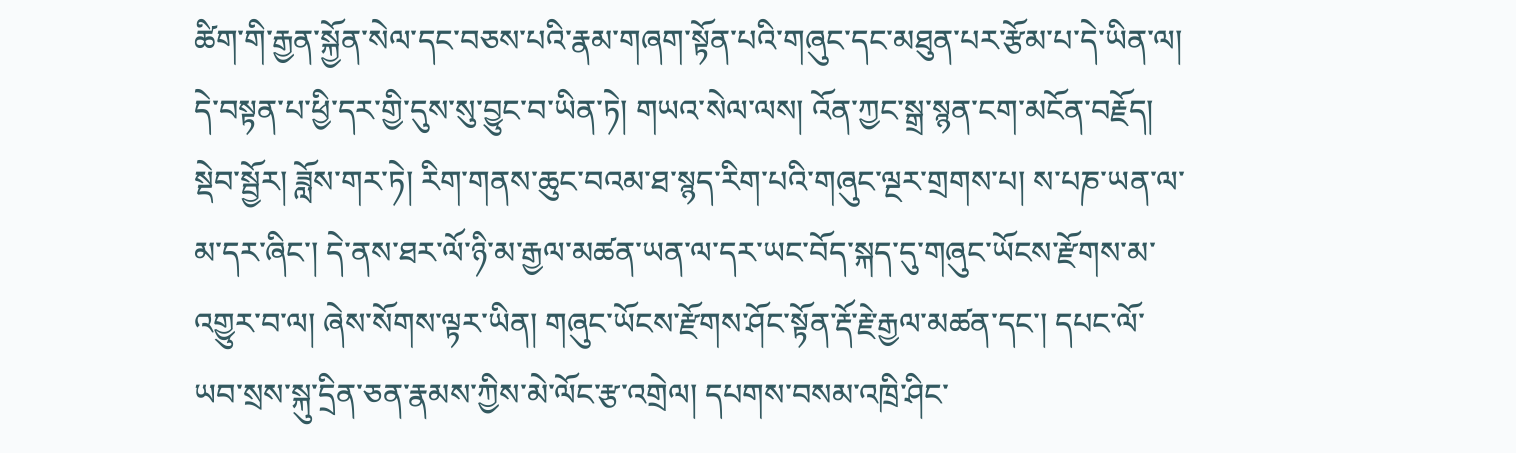ཚིག་གི་རྒྱན་སྐྱོན་སེལ་དང་བཅས་པའི་རྣམ་གཞག་སྟོན་པའི་གཞུང་དང་མཐུན་པར་རྩོམ་པ་དེ་ཡིན་ལ། དེ་བསྟན་པ་ཕྱི་དར་གྱི་དུས་སུ་བྱུང་བ་ཡིན་ཏེ། གཡའ་སེལ་ལས། འོན་ཀྱང་སྒྲ་སྙན་ངག་མངོན་བརྗོད། སྡེབ་སྦྱོར། ཟློས་གར་ཏེ། རིག་གནས་ཆུང་བའམ་ཐ་སྙད་རིག་པའི་གཞུང་ལྔར་གྲགས་པ། ས་པཎ་ཡན་ལ་མ་དར་ཞིང་། དེ་ནས་ཐར་ལོ་ཉི་མ་རྒྱལ་མཚན་ཡན་ལ་དར་ཡང་བོད་སྐད་དུ་གཞུང་ཡོངས་རྫོགས་མ་འགྱུར་བ་ལ། ཞེས་སོགས་ལྟར་ཡིན། གཞུང་ཡོངས་རྫོགས་ཤོང་སྟོན་རྡོ་རྗེ་རྒྱལ་མཚན་དང་། དཔང་ལོ་ཡབ་སྲས་སྐུ་དྲིན་ཅན་རྣམས་ཀྱིས་མེ་ལོང་རྩ་འགྲེལ། དཔགས་བསམ་འཁྲི་ཤིང་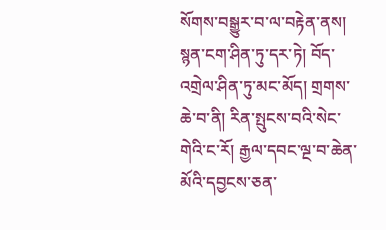སོགས་བསྒྱུར་བ་ལ་བརྟེན་ནས། སྙན་ངག་ཤིན་ཏུ་དར་ཏེ། བོད་འགྲེལ་ཤིན་ཏུ་མང་མོད། གྲགས་ཆེ་བ་ནི། རིན་སྤུངས་བའི་སེང་གེའི་ང་རོ། རྒྱལ་དབང་ལྔ་བ་ཆེན་མོའི་དབྱངས་ཅན་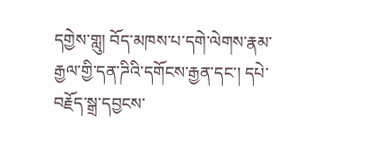དགྱེས་གླུ། བོད་མཁས་པ་དགེ་ལེགས་རྣམ་རྒྱལ་གྱི་དན་ཌིའི་དགོངས་རྒྱན་དང་། དཔེ་བརྗོད་སྒྲ་དབྱངས་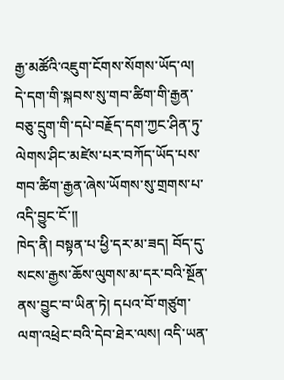རྒྱ་མཚོའི་འཇུག་ངོགས་སོགས་ཡོད་ལ། དེ་དག་གི་སྐབས་སུ་གབ་ཚིག་གི་རྒྱན་བཅུ་དྲུག་གི་དཔེ་བརྗོད་དག་ཀྱང་ཤིན་ཏུ་ལེགས་ཤིང་མཛེས་པར་བཀོད་ཡོད་པས་གབ་ཚིག་རྒྱན་ཞེས་ཡོགས་སུ་གྲགས་པ་འདི་བྱུང་ངོ་།།
ཁེད་ནི། བསྟན་པ་ཕྱི་དར་མ་ཟད། བོད་དུ་སངས་རྒྱས་ཆོས་ལུགས་མ་དར་བའི་སྔོན་ནས་བྱུང་བ་ཡིན་ཏེ། དཔའ་བོ་གཙུག་ལག་འཕྲེང་བའི་དེབ་ཐེར་ལས། འདི་ཡན་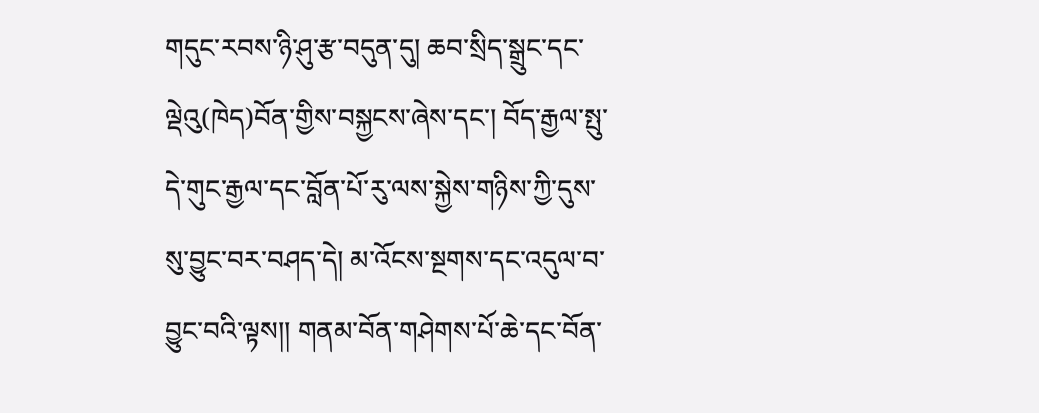གདུང་རབས་ཉི་ཤུ་རྩ་བདུན་དུ། ཆབ་སྲིད་སྒྲུང་དང་ལྡེའུ(ཁེད)བོན་གྱིས་བསྐྱངས་ཞེས་དང་། བོད་རྒྱལ་སྤུ་དེ་གུང་རྒྱལ་དང་བློན་པོ་རུ་ལས་སྐྱེས་གཉིས་ཀྱི་དུས་སུ་བྱུང་བར་བཤད་དེ། མ་འོངས་སྔགས་དང་འདུལ་བ་བྱུང་བའི་ལྟས།། གནམ་བོན་གཤེགས་པོ་ཆེ་དང་བོན་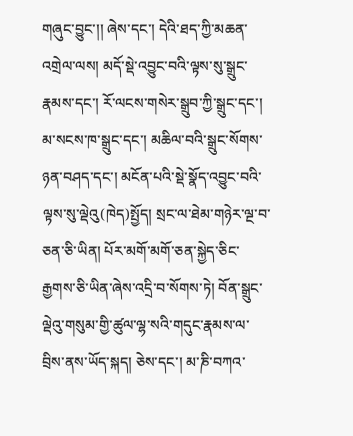གཞུང་བྱུང་།། ཞེས་དང་། དེའི་ཐད་ཀྱི་མཆན་འགྲེལ་ལས། མདོ་སྡེ་འབྱུང་བའི་ལྟས་སུ་སྒྲུང་རྣམས་དང་། རོ་ལངས་གསེར་སྒྲུབ་ཀྱི་སྒྲུང་དང་། མ་སངས་ཁ་སྒྲུང་དང་། མཆིལ་བའི་སྒྲུང་སོགས་ཉན་བཤད་དང་། མངོན་པའི་སྡེ་སྣོད་འབྱུང་བའི་ལྟས་སུ་ལྡེའུ(ཁེད)སྤྱོད། སྲང་ལ་ཐེམ་གཉེར་ལྔ་བ་ཅན་ཅི་ཡིན། པོར་མགོ་མགོ་ཅན་སྐྱེད་ཅིང་རྒྱགས་ཅི་ཡིན་ཞེས་འདྲི་བ་སོགས་ཏེ། བོན་སྒྲུང་ལྡེའུ་གསུམ་གྱི་ཚུལ་ལྷ་སའི་གདུང་རྣམས་ལ་བྲིས་ནས་ཡོད་སྐད། ཅེས་དང་། མ་ཎི་བཀའ་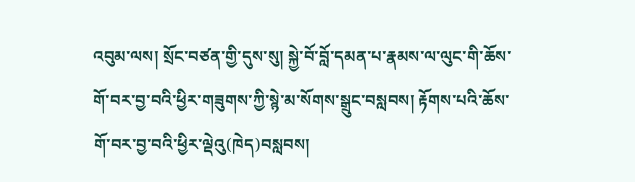འབུམ་ལས། སྲོང་བཙན་གྱི་དུས་སུ། སྐྱེ་བོ་བློ་དམན་པ་རྣམས་ལ་ལུང་གི་ཆོས་གོ་བར་བྱ་བའི་ཕྱིར་གཟུགས་ཀྱི་སྙེ་མ་སོགས་སྒྲུང་བསླབས། རྟོགས་པའི་ཆོས་གོ་བར་བྱ་བའི་ཕྱིར་ལྡེའུ(ཁེད)བསླབས།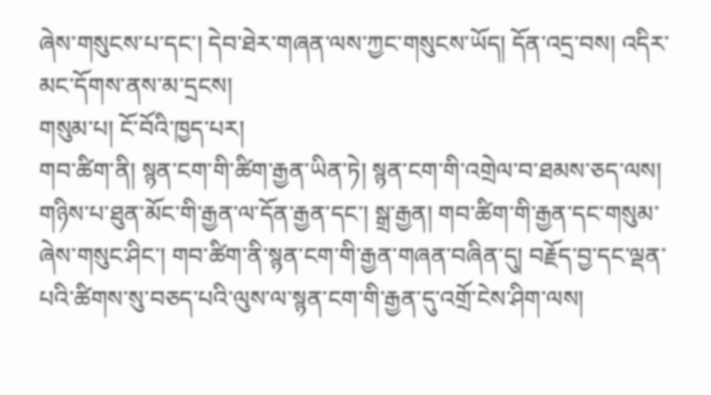ཞེས་གསུངས་པ་དང་། དེབ་ཐེར་གཞན་ལས་ཀྱང་གསུངས་ཡོད། དོན་འདྲ་བས། འདིར་མང་དོགས་ནས་མ་དྲངས།
གསུམ་པ། ངོ་བོའི་ཁྱད་པར།
གབ་ཚིག་ནི། སྙན་ངག་གི་ཚིག་རྒྱན་ཡིན་ཏེ། སྙན་ངག་གི་འགྲེལ་བ་ཐམས་ཅད་ལས། གཉིས་པ་ཐུན་མོང་གི་རྒྱན་ལ་དོན་རྒྱན་དང་། སྒྲ་རྒྱན། གབ་ཚིག་གི་རྒྱན་དང་གསུམ་ཞེས་གསུང་ཤིང་། གབ་ཚིག་ནི་སྙན་ངག་གི་རྒྱན་གཞན་བཞིན་དུ། བརྗོད་བྱ་དང་ལྡན་པའི་ཚིགས་སུ་བཅད་པའི་ལུས་ལ་སྙན་ངག་གི་རྒྱན་དུ་འགྲོ་ངེས་ཤིག་ལས།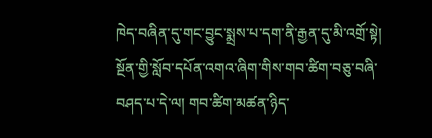ཁེད་བཞིན་དུ་གང་བྱུང་སྨྲས་པ་དག་ནི་རྒྱན་དུ་མི་འགྲོ་སྟེ། སྔོན་གྱི་སློབ་དཔོན་འགའ་ཞིག་གིས་གབ་ཚིག་བཅུ་བཞི་བཤད་པ་དེ་ལ། གབ་ཚིག་མཚན་ཉིད་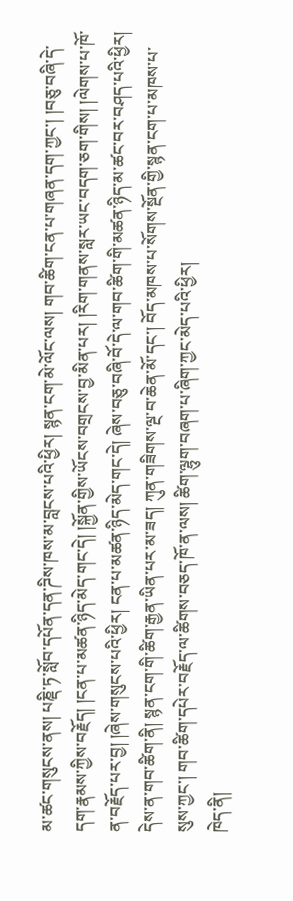མ་ཚང་གསུངས་ནས། པཎྡི་ཏ་སློབ་དཔོན་དན་ཌིས་ཁས་མ་བླངས་པའི་ཕྱིར། སྙན་ངག་མེ་ལོང་ལས། གབ་ཚིག་ངན་པ་གཞན་དག་ཀྱང་། །བཅུ་བཞི་དེ་དག་རྣམས་ཀྱིས་བརྗོད། །ངན་པ་མཚན་ཉིད་མེད་གང་དེ། །སྐྱོན་གྱིས་ཡོངས་བགྲངས་བྱ་མིན་པར། །རིག་གནས་སླར་ཡང་བདག་ཅག་གིས། །ལེགས་པ་ཁོ་ན་བརྗོད་པར་བྱ། །ཞེས་གསུངས་པའི་ཕྱིར། ངན་པ་མཚན་ཉིད་མེད་གང་དེ། ཞེས་བཅུ་བཞི་བོ་དེ་ལ་གབ་ཚིག་གི་མཚན་ཉིད་མ་ཚང་བར་བཤད་པའི་ཕྱིར། དེས་ན་གབ་ཚིག་ནི། སྙན་ངག་གི་ཚིག་རྒྱན་ཡིན་པར་མ་ཟད། ཀུན་གཟིགས་ལྔ་བ་ཆེན་མོ་དང་། བོད་མཁས་པ་སོགས་སྔོན་གྱི་སྙན་ངག་པ་མཁས་པ་སུས་ཀྱང་། གབ་ཚིག་དཔེར་བརྗོད་ལ་ཚིགས་བཅད་ཁོ་ན་ལས། ཚིག་ལྷུག་བཞག་པ་ཞིག་ཀྱང་མེད་པའི་ཕྱིར།
ཁེད་ནི།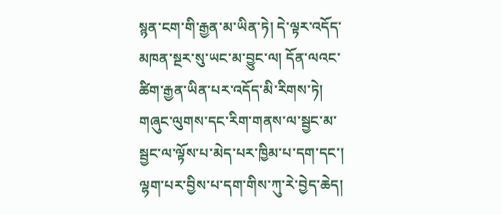སྙན་ངག་གི་རྒྱན་མ་ཡིན་ཏེ། དེ་ལྟར་འདོད་མཁན་སྔར་སུ་ཡང་མ་བྱུང་ལ། དོན་ལའང་ཚིག་རྒྱན་ཡིན་པར་འདོད་མི་རིགས་ཏེ། གཞུང་ལུགས་དང་རིག་གནས་ལ་སྦྱང་མ་སྦྱང་ལ་ལྟོས་པ་མེད་པར་ཁྱིམ་པ་དག་དང་། ལྷག་པར་བྱིས་པ་དག་གིས་ཀུ་རེ་བྱེད་ཆེད།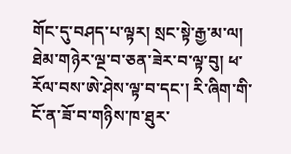གོང་དུ་བཤད་པ་ལྟར། སྲང་སྟེ་རྒྱ་མ་ལ། ཐེམ་གཉེར་ལྔ་བ་ཅན་ཟེར་བ་ལྟ་བུ། ཕ་རོལ་བས་ཨེ་ཤེས་ལྟ་བ་དང་། རི་ཞིག་གི་ངོ་ན་ཟོ་བ་གཉིས་ཁ་ཐུར་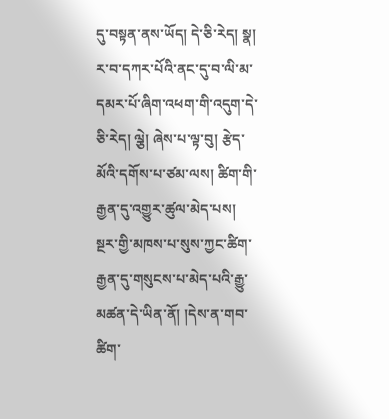དུ་བསྟན་ནས་ཡོད། དེ་ཅི་རེད། སྣ། ར་བ་དཀར་པོའི་ནང་དུ་བ་ལི་མ་དམར་པོ་ཞིག་འཕག་གི་འདུག་དེ་ཅི་རེད། ལྕེ། ཞེས་པ་ལྟ་བུ། རྩེད་མོའི་དགོས་པ་ཙམ་ལས། ཚིག་གི་རྒྱན་དུ་འགྱུར་ཚུལ་མེད་པས། སྔར་གྱི་མཁས་པ་སུས་ཀྱང་ཚིག་རྒྱན་དུ་གསུངས་པ་མེད་པའི་རྒྱུ་མཚན་དེ་ཡིན་ནོ། །དེས་ན་གབ་ཚིག་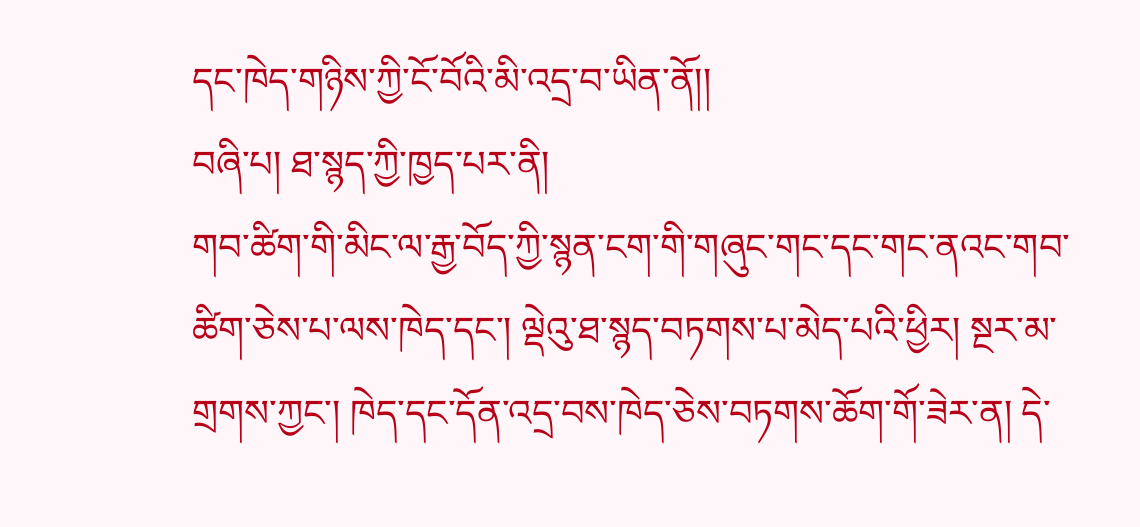དང་ཁེད་གཉིས་ཀྱི་ངོ་བོའི་མི་འདྲ་བ་ཡིན་ནོ།།
བཞི་པ། ཐ་སྙད་ཀྱི་ཁྱད་པར་ནི།
གབ་ཚིག་གི་མིང་ལ་རྒྱ་བོད་ཀྱི་སྙན་ངག་གི་གཞུང་གང་དང་གང་ནའང་གབ་ཚིག་ཅེས་པ་ལས་ཁེད་དང་། ལྡེའུ་ཐ་སྙད་བཏགས་པ་མེད་པའི་ཕྱིར། སྔར་མ་གྲགས་ཀྱང་། ཁེད་དང་དོན་འདྲ་བས་ཁེད་ཅེས་བཏགས་ཆོག་གོ་ཟེར་ན། དེ་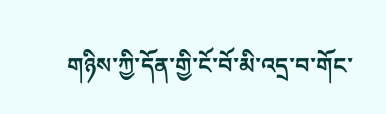གཉིས་ཀྱི་དོན་གྱི་ངོ་བོ་མི་འདྲ་བ་གོང་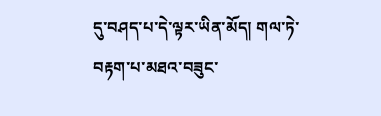དུ་བཤད་པ་དེ་ལྟར་ཡིན་མོད། གལ་ཏེ་བརྟག་པ་མཐའ་བཟུང་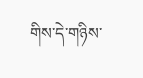གིས་དེ་གཉིས་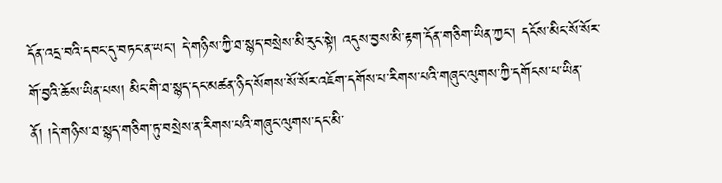དོན་འདྲ་བའི་དབང་དུ་བཏང་ན་ཡང་། དེ་གཉིས་ཀྱི་ཐ་སྙད་བསྲེས་མི་རུང་སྟེ། འདུས་བྱས་མི་རྟག་དོན་གཅིག་ཡིན་ཀྱང་། དངོས་མིང་སོ་སོར་གོ་བྱའི་ཆོས་ཡིན་པས། མིང་གི་ཐ་སྙད་དང་མཚན་ཉིད་སོགས་སོ་སོར་འཇོག་དགོས་པ་རིགས་པའི་གཞུང་ལུགས་ཀྱི་དགོངས་པ་ཡིན་ནོ། །དེ་གཉིས་ཐ་སྙད་གཅིག་ཏུ་བསྲེས་ན་རིགས་པའི་གཞུང་ལུགས་དང་མི་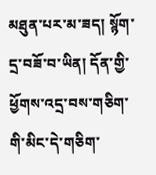མཐུན་པར་མ་ཟད། སྙོག་དྲ་བཟོ་བ་ཡིན། དོན་གྱི་ཕྱོགས་འདྲ་བས་གཅིག་གི་མིང་དེ་གཅིག་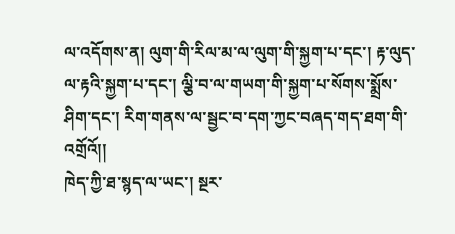ལ་འདོགས་ན། ལུག་གི་རིལ་མ་ལ་ལུག་གི་སྐྱག་པ་དང་། རྟ་ལུད་ལ་རྟའི་སྐྱག་པ་དང་། ལྕི་བ་ལ་གཡག་གི་སྐྱག་པ་སོགས་སྨྲོས་ཤིག་དང་། རིག་གནས་ལ་སྦྱང་བ་དག་ཀྱང་བཞད་གད་ཐག་གི་འགྲོའོ།།
ཁེད་ཀྱི་ཐ་སྙད་ལ་ཡང་། སྔར་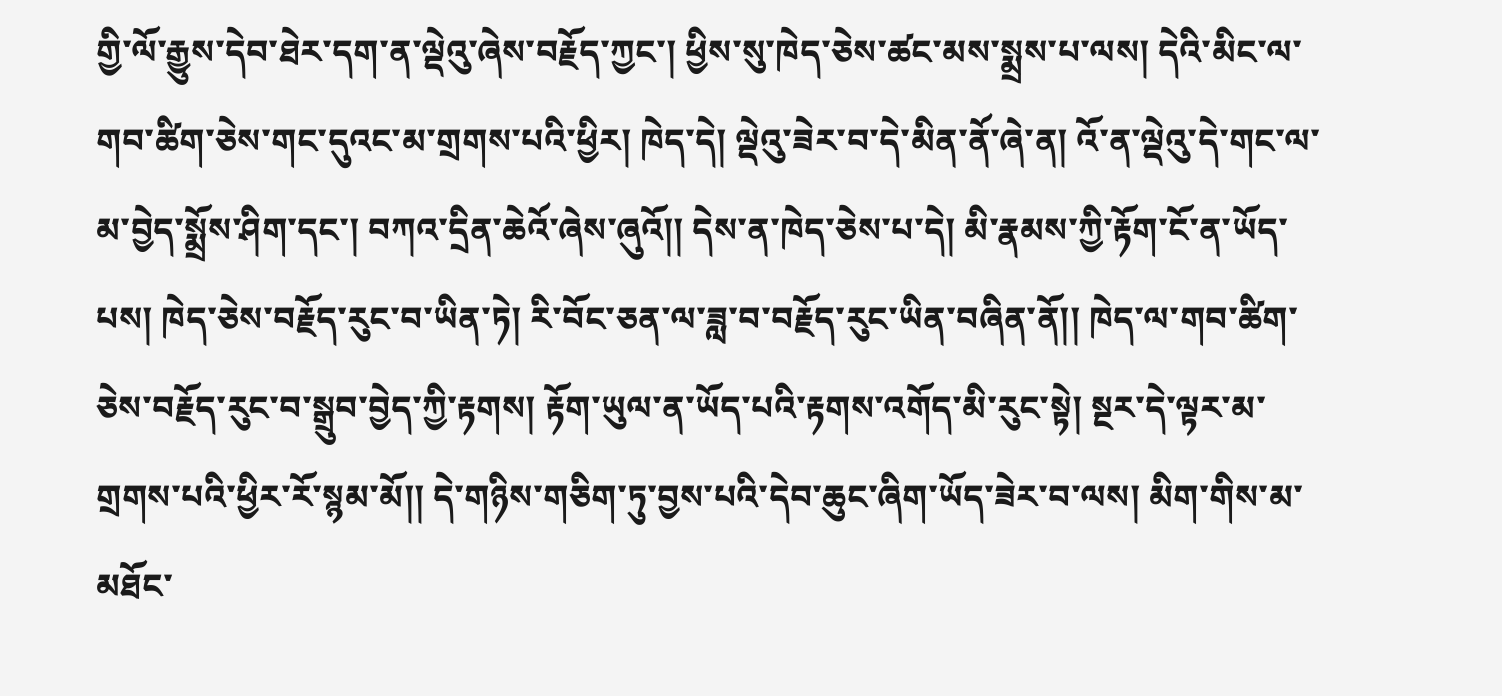གྱི་ལོ་རྒྱུས་དེབ་ཐེར་དག་ན་ལྡེའུ་ཞེས་བརྗོད་ཀྱང་། ཕྱིས་སུ་ཁེད་ཅེས་ཚང་མས་སྨྲས་པ་ལས། དེའི་མིང་ལ་གབ་ཚིག་ཅེས་གང་དུའང་མ་གྲགས་པའི་ཕྱིར། ཁེད་དེ། ལྡེའུ་ཟེར་བ་དེ་མིན་ནོ་ཞེ་ན། འོ་ན་ལྡེའུ་དེ་གང་ལ་མ་བྱེད་སྨྲོས་ཤིག་དང་། བཀའ་དྲིན་ཆེའོ་ཞེས་ཞུའོ།། དེས་ན་ཁེད་ཅེས་པ་དེ། མི་རྣམས་ཀྱི་རྟོག་ངོ་ན་ཡོད་པས། ཁེད་ཅེས་བརྗོད་རུང་བ་ཡིན་ཏེ། རི་བོང་ཅན་ལ་ཟླ་བ་བརྗོད་རུང་ཡིན་བཞིན་ནོ།། ཁེད་ལ་གབ་ཚིག་ཅེས་བརྗོད་རུང་བ་སྒྲུབ་བྱེད་ཀྱི་རྟགས། རྟོག་ཡུལ་ན་ཡོད་པའི་རྟགས་འགོད་མི་རུང་སྟེ། སྔར་དེ་ལྟར་མ་གྲགས་པའི་ཕྱིར་རོ་སྙམ་མོ།། དེ་གཉིས་གཅིག་ཏུ་བྱས་པའི་དེབ་ཆུང་ཞིག་ཡོད་ཟེར་བ་ལས། མིག་གིས་མ་མཐོང་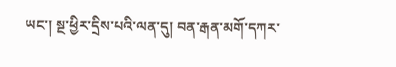ཡང་། སྔ་ཕྱིར་དྲིས་པའི་ལན་དུ། བན་རྒན་མགོ་དཀར་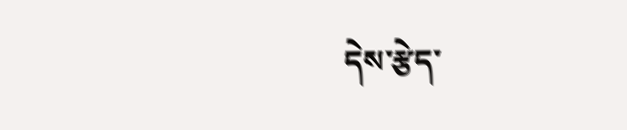དེས་རྩེད་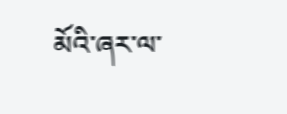མོའི་ཞར་ལ་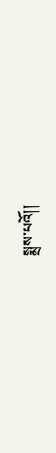སྨྲས་པའོ།།